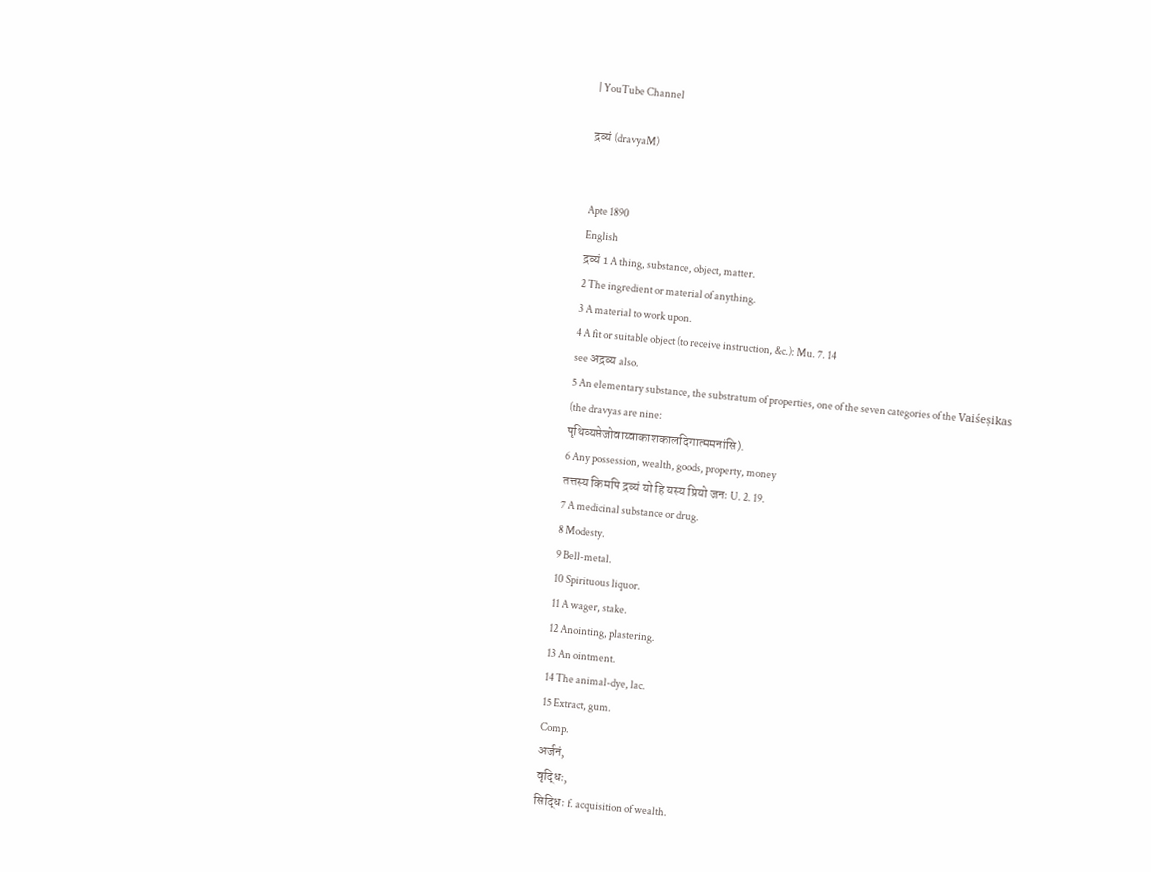| YouTube Channel

द्रव्यं (dravyaM)


Apte 1890
English
द्रव्यं 1 A thing, substance, object, matter.
2 The ingredient or material of anything.
3 A material to work upon.
4 A fit or suitable object (to receive instruction, &c.): Mu. 7. 14
see अद्रव्य also.
5 An elementary substance, the substratum of properties, one of the seven categories of the Vaiśeṣikas
(the dravyas are nine:
पृथिव्यप्तेजोवाय्वाकाशकालदिगात्ममनांसि).
6 Any possession, wealth, goods, property, money
तत्तस्य किमपि द्रव्यं यो हि यस्य प्रियो जनः U. 2. 19.
7 A medicinal substance or drug.
8 Modesty.
9 Bell-metal.
10 Spirituous liquor.
11 A wager, stake.
12 Anointing, plastering.
13 An ointment.
14 The animal-dye, lac.
15 Extract, gum.
Comp.
अर्जनं,
वृद्धिः,
सिद्धिः f. acquisition of wealth.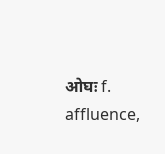ओघः f. affluence,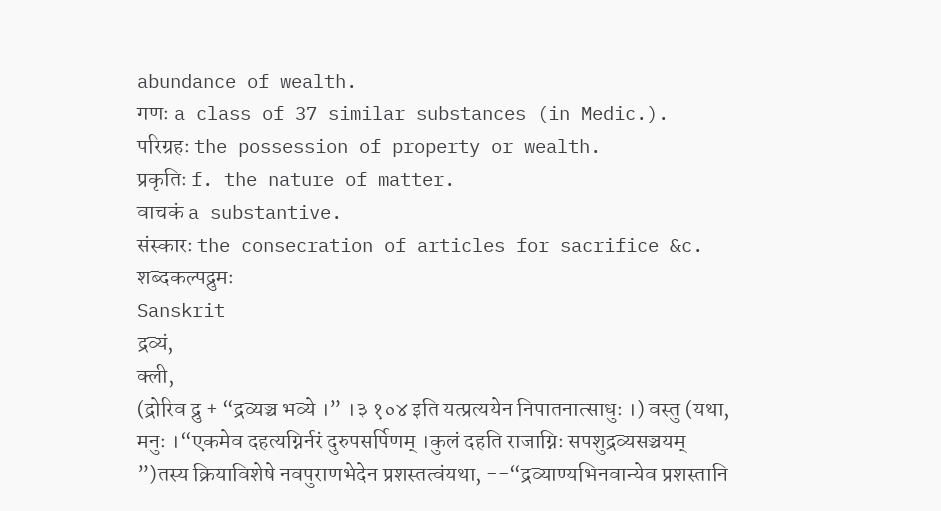abundance of wealth.
गणः a class of 37 similar substances (in Medic.).
परिग्रहः the possession of property or wealth.
प्रकृतिः f. the nature of matter.
वाचकं a substantive.
संस्कारः the consecration of articles for sacrifice &c.
शब्दकल्पद्रुमः
Sanskrit
द्रव्यं,
क्ली,
(द्रोरिव द्रु + “द्रव्यञ्च भव्ये ।” ।३ १०४ इति यत्प्रत्ययेन निपातनात्साधुः ।) वस्तु (यथा, मनुः ।“एकमेव दहत्यग्निर्नरं दुरुपसर्पिणम् ।कुलं दहति राजाग्निः सपशुद्रव्यसञ्चयम्
”)तस्य क्रियाविशेषे नवपुराणभेदेन प्रशस्तत्वंयथा, --“द्रव्याण्यभिनवान्येव प्रशस्तानि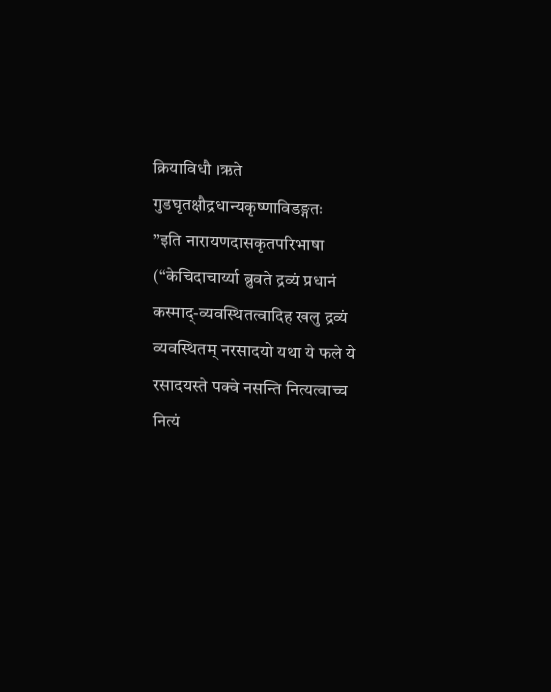क्रियाविधौ ।ऋते गुडघृतक्षौद्रधान्यकृष्णाविडङ्गतः
”इति नारायणदासकृतपरिभाषा
(“केचिदाचार्य्या ब्रुवते द्रव्यं प्रधानं कस्माद्-व्यवस्थितत्वादिह खलु द्रव्यं व्यवस्थितम् नरसादयो यथा ये फले ये रसादयस्ते पक्वे नसन्ति नित्यत्वाच्च नित्यं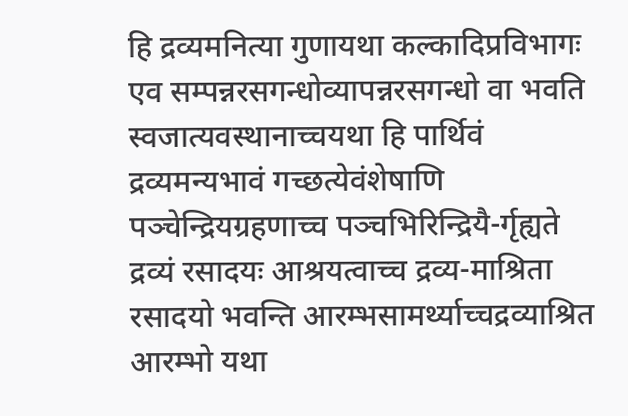हि द्रव्यमनित्या गुणायथा कल्कादिप्रविभागः एव सम्पन्नरसगन्धोव्यापन्नरसगन्धो वा भवति स्वजात्यवस्थानाच्चयथा हि पार्थिवं द्रव्यमन्यभावं गच्छत्येवंशेषाणि पञ्चेन्द्रियग्रहणाच्च पञ्चभिरिन्द्रियै-र्गृह्यते द्रव्यं रसादयः आश्रयत्वाच्च द्रव्य-माश्रिता रसादयो भवन्ति आरम्भसामर्थ्याच्चद्रव्याश्रित आरम्भो यथा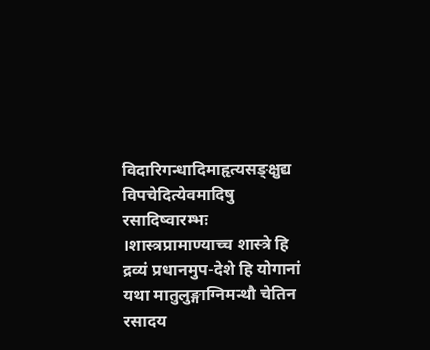विदारिगन्धादिमाहृत्यसङ्क्षुद्य विपचेदित्येवमादिषु रसादिष्वारम्भः ।शास्त्रप्रामाण्याच्च शास्त्रे हि द्रव्यं प्रधानमुप-देशे हि योगानां यथा मातुलुङ्गाग्निमन्थौ चेतिन रसादय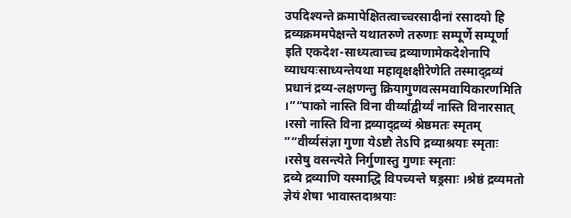उपदिश्यन्ते क्रमापेक्षितत्वाच्चरसादीनां रसादयो हि द्रव्यक्रममपेक्षन्ते यथातरुणे तरुणाः सम्पूर्णे सम्पूर्णा इति एकदेश-साध्यत्वाच्च द्रव्याणामेकदेशेनापि व्याधयःसाध्यन्तेयथा महावृक्षक्षीरेणेति तस्माद्द्रव्यं प्रधानं द्रव्य-लक्षणन्तु क्रियागुणवत्समवायिकारणमिति ।”“पाको नास्ति विना वीर्य्याद्वीर्य्यं नास्ति विनारसात् ।रसो नास्ति विना द्रव्याद्द्रव्यं श्रेष्ठमतः स्मृतम्
”“वीर्य्यसंज्ञा गुणा येऽष्टौ तेऽपि द्रव्याश्रयाः स्मृताः ।रसेषु वसन्त्येते निर्गुणास्तु गुणाः स्मृताः
द्रव्ये द्रव्याणि यस्माद्धि विपच्यन्ते षड्रसाः ।श्रेष्ठं द्रव्यमतो ज्ञेयं शेषा भावास्तदाश्रयाः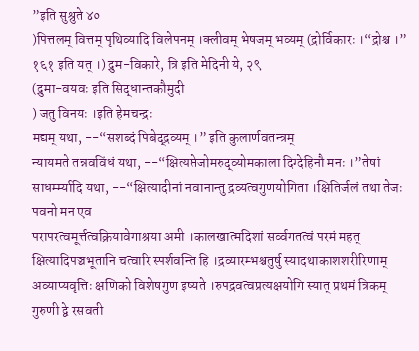”इति सुश्रुते ४०
)पित्तलम् वित्तम् पृथिव्यादि विलेपनम् ।क्लीवम् भेषजम् भव्यम् (द्रोर्विकारः ।“द्रोश्च ।” १६१ इति यत् ।) द्रुम-विकारे, त्रि इति मेदिनी ये, २९
(द्रुमा-वयवः इति सिद्धान्तकौमुदी
) जतु विनयः ।इति हेमचन्द्रः
मद्यम् यथा, --“सशब्दं पिबेद्द्रव्यम् ।” इति कुलार्णवतन्त्रम्
न्यायमते तन्नवविंधं यथा, --“क्षित्यप्तेजोमरुद्व्योमकाला दिग्देहिनौ मनः ।”तेषां साधर्म्म्यादि यथा, --“क्षित्यादीनां नवानान्तु द्रव्यत्वगुणयोगिता ।क्षितिर्जलं तथा तेजः पवनो मन एव
परापरत्वमूर्त्तत्वक्रियावेगाश्रया अमी ।कालखात्मदिशां सर्व्वगतत्वं परमं महत्
क्षित्यादिपञ्चभूतानि चत्वारि स्पर्शवन्ति हि ।द्रव्यारम्भश्चतुर्षु स्यादथाकाशशरीरिणाम्
अव्याप्यवृत्तिः क्षणिको विशेषगुण इष्यते ।रुपद्रवत्वप्रत्यक्षयोगि स्यात् प्रथमं त्रिकम्
गुरुणी द्वे रसवती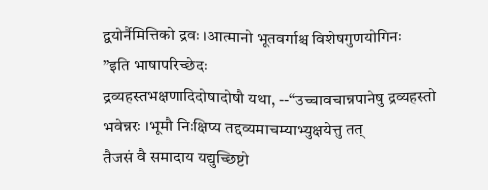द्वयोर्नैमित्तिको द्रवः ।आत्मानो भूतवर्गाश्च विशेषगुणयोगिनः
”इति भाषापरिच्छेदः
द्रव्यहस्तभक्षणादिदोषादोषौ यथा, --“उच्चावचान्नपानेषु द्रव्यहस्तो भवेन्नरः ।भूमौ निःक्षिप्य तद्दव्यमाचम्याभ्युक्षयेत्तु तत्
तैजसं वै समादाय यद्युच्छिष्टो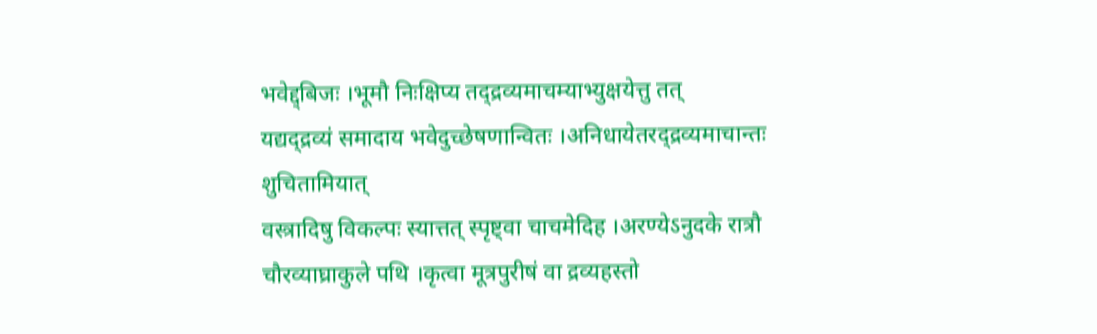भवेद्द्बिजः ।भूमौ निःक्षिप्य तद्द्रव्यमाचम्याभ्युक्षयेत्तु तत्
यद्यद्द्रव्यं समादाय भवेदुच्छेषणान्वितः ।अनिधायेतरद्द्रव्यमाचान्तः शुचितामियात्
वस्त्रादिषु विकल्पः स्यात्तत् स्पृष्ट्वा चाचमेदिह ।अरण्येऽनुदके रात्रौ चौरव्याघ्राकुले पथि ।कृत्वा मूत्रपुरीषं वा द्रव्यहस्तो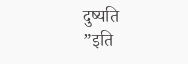दुष्यति
”इति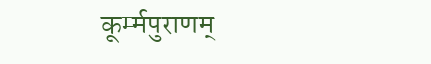कूर्म्मपुराणम्